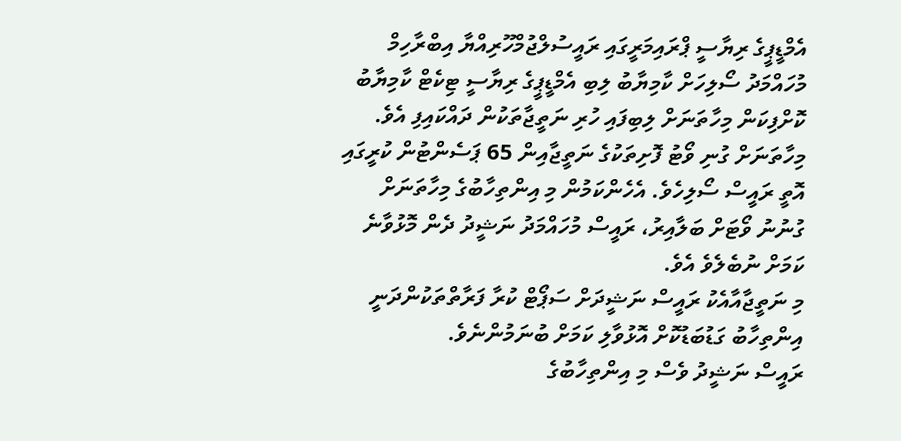އެމްޑީޕީގެ ރިޔާސީ ޕްރައިމަރީގައި ރައީސުލްޖުމްހޫރިއްޔާ އިބްރާހިމް މުހައްމަދު ސޯލިހަށް ކާމިޔާބު ލިބި އެމްޑީޕީގެ ރިޔާސީ ޓިކެޓް ކާމިޔާބު ކޮށްފިކަން މިހާތަނަށް ލިބިފައި ހުރި ނަތީޖާތަކުން ދައްކައިފި އެވެ.
މިހާތަނަށް ގުނި ވޯޓު ފޮށިތަކުގެ ނަތީޖާއިން 65 ޕަސެންޓުން ކުރީގައި އޮތީ ރައީސް ސޯލިހެވެ. އެހެންކަމުން މި އިންތިހާބުގެ މިހާތަނަށް ގުނުނު ވޯޓަށް ބަލާއިރު، ރައީސް މުހައްމަދު ނަޝީދު ދެން މޮޅުވާނެ ކަމަށް ނުބެލެވެ އެވެ.
މި ނަތީޖާއާއެކު ރައީސް ނަޝީދަށް ސަޕޯޓް ކުރާ ފަރާތްތަކުންދަނީ އިންތިހާބު ގަޑުބަޑުކޮށް އޮޅުވާލި ކަމަށް ބުނަމުންނެވެ.
ރައީސް ނަޝީދު ވެސް މި އިންތިހާބުގެ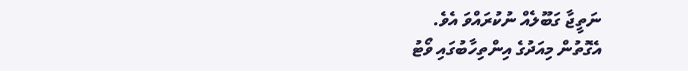ނަތީޖާ ގަބޫލެއް ނުކުރައްވަ އެވެ.
އެގޮތުން މިއަދުގެ އިންތިހާބުގައި ވޯޓު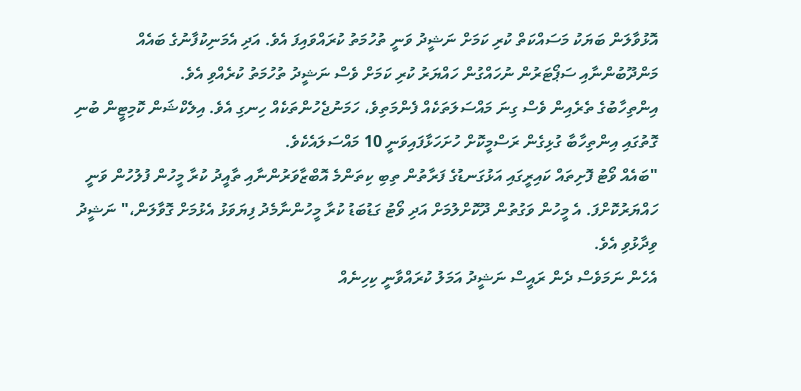އޮޅުވާލަން ބަޔަކު މަސައްކަތް ކުރި ކަމަށް ނަޝީދު ވަނީ ތުހުމަތު ކުރައްވައިފަ އެވެ. އަދި އެމަނިކުފާނުގެ ބައެއް މަންދޫބުންނާއި ސަޕޯޓަރުން ނުހައްގުން ހައްޔަރު ކުރި ކަމަށް ވެސް ނަޝީދު ތުހުމަތު ކުރެއްވި އެވެ.
އިންތިހާބުގެ ތެރެއިން ވެސް ގިނަ މައްސަލަތަކެއް ފެންމަތިވެ، ހަމަނުޖެހުންތަކެއް ހިނގި އެވެ. އިލެކްޝަން ކޮމިޓީން ބުނި ގޮތުގައި އިންތިހާބާ ގުޅިގެން ރަސްމީކޮށް ހުށަހަޅާފައިވަނީ 10 މައްސަލައެކެވެ.
"ބައެއް ވޯޓު ފޮށިތައް ކައިރީގައި އަޅުގަނޑުގެ ފަރާތުން ތިބި ކިތަންމެ އޮބްޒާވަރުންނާއި ތާއީދު ކުރާ މީހުން ފުލުހުން ވަނީ ހައްޔަރުކޮށްފަ. އެ މީހުން ވަގުތުން ދޫކޮށްލުމަށް އަދި ވޯޓު ގަޑުބަޑު ކުރާ މީހުންނާމެދު ފިޔަވަޅު އެޅުމަށް ގޮވާލަން،" ނަޝީދު ވިދާޅުވި އެވެ.
އެހެން ނަމަވެސް ދެން ރައީސް ނަޝީދު އަމަލު ކުރައްވާނީ ކިހިނެއް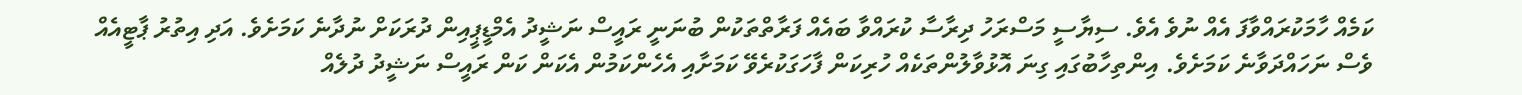ކަމެއް ހާމަކުރައްވާފަ އެއް ނުވެ އެވެ. ސިޔާސީ މަސްރަހު ދިރާސާ ކުރައްވާ ބައެއް ފަރާތްތަކުން ބުނަނީ ރައީސް ނަޝީދު އެމްޑީޕީއިން ދުރަކަށް ނުދާނެ ކަމަށެވެ. އަދި އިތުރު ޕާޓީއެއް ވެސް ނަހައްދަވާނެ ކަމަށެވެ. އިންތިހާބުގައި ގިނަ އޮޅުވާލުންތަކެއް ހުރިކަން ފާހަގަކުރެވޭ ކަމަށާއި އެހެންކަމުން އެކަން ކަން ރައީސް ނަޝީދު ދުލެއް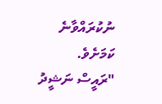ނުކުރައްވާނެ ކަމަށެވެ.
"ރައީސް ނަޝީދު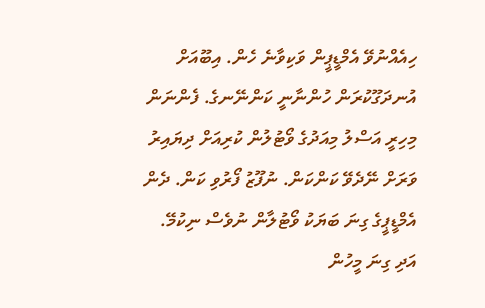ހިއެއްނުވޭ އެމްޑީޕީން ވަކިވާނެ ހެން. އިބޫއަށް އުނދަގޫކުރަން ހުންނާނީ ކަންނޭނގެ. ފެންނަން މިހިރީ އަސްލު މިއަދުގެ ވޯޓުލުން ކުރިއަށް ދިޔައިރު ވަރަށް ނޭދެވޭ ކަންކަން. ނުފޫޒު ފޯރުވި ކަން. ދެން އެމްޑީޕީގެ ގިނަ ބަޔަކު ވޯޓުލާން ނުވެސް ނިކުމޭ. އަދި ގިނަ މީހުން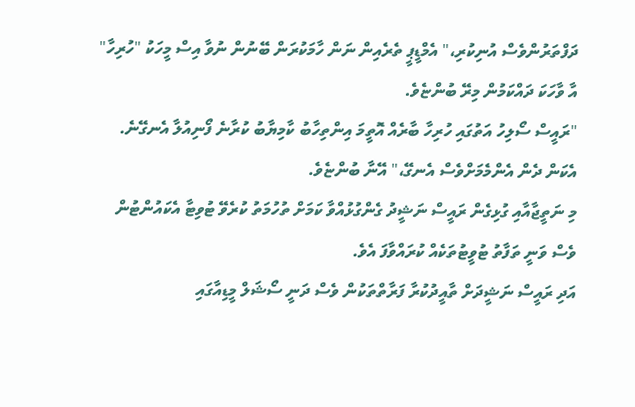ދަފްތަރުންވެސް އުނިކުރި،" އެމްޑީޕީ ތެރެއިން ނަން ހާމަކުރަން ބޭނުން ނުވާ އިސް މީހަކު "ހުރިހާ" އާ ވާހަކަ ދައްކަމުން މިރޭ ބުންޏެވެ.
"ރައީސް ސޯލިހު އަތުގައި ހުރިހާ ބާރެއް އޮތީމަ އިންތިހާބު ކާމިޔާބު ކުރާނެ ފޯނިއުލާ އެނގޭނެ. އެކަން ދެން އެންމެމަށްވެސް އެނގޭ،" އޭނާ ބުންޏެވެ.
މި ނަތީޖާއާއި ގުޅިގެން ރައީސް ނަޝީދު ގެންގުޅުއްވާ ކަމަށް ތުހުމަތު ކުރެވޭ ޓުވިޓާ އެކައުންޓުން ވެސް ވަނީ ތަފާތު ޓުވީޓުތަކެއް ކުރައްވާފަ އެވެ.
އަދި ރައީސް ނަޝީދަށް ތާއީދުކުރާ ފަރާތްތަކުން ވެސް ދަނީ ސޯޝަލް މީޑިއާގައި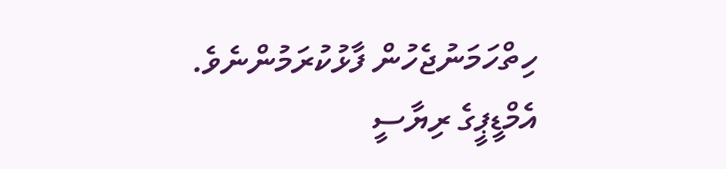ހިތްހަމަނުޖެހުން ފާޅުކުރަމުންނެވެ.
އެމްޑީޕީގެ ރިޔާސީ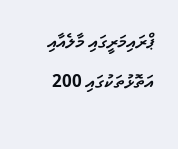ޕްރައިމަރީގައި މާލެއާއި އަތޮޅުތަކުގައި 200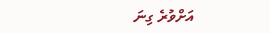އަށްވުރެ ގިނަ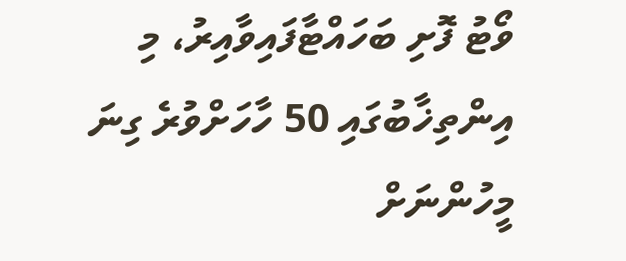ވޯޓު ފޮށި ބަހައްޓާފައިވާއިރު، މި އިންތިޚާބުގައި 50 ހާހަށްވުރެ ގިނަ މީހުންނަށް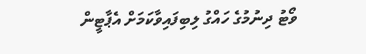ވޯޓު ދިނުމުގެ ހައްގު ލިބިފައިވާކަމަށް އެޕާޓީން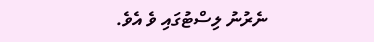ނެރުނު ލިސްޓުގައި ވެ އެވެ.